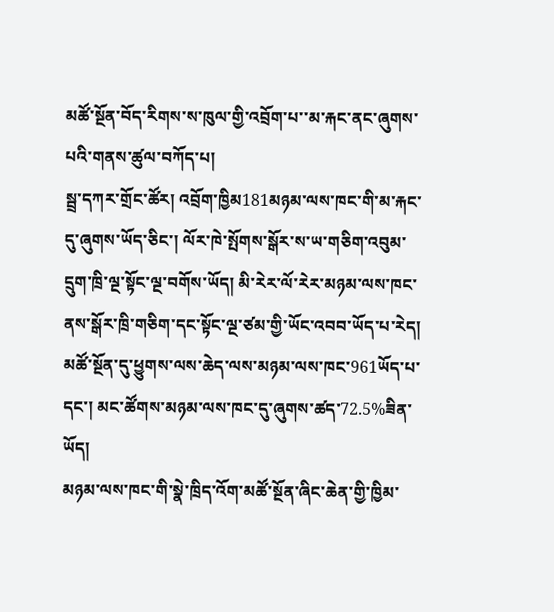མཚོ་སྔོན་བོད་རིགས་ས་ཁུལ་གྱི་འབྲོག་པ་་མ་རྐང་ནང་ཞུགས་པའི་གནས་ཚུལ་བཀོད་པ།
སྦྲ་དཀར་གྲོང་ཚོར། འབྲོག་ཁྱིམ181མཉམ་ལས་ཁང་གི་མ་རྐང་དུ་ཞུགས་ཡོད་ཅིང་། ལོར་ཁེ་སྤོགས་སྒོར་ས་ཡ་གཅིག་འབུམ་དྲུག་ཁྲི་ལྔ་སྟོང་ལྔ་བགོས་ཡོད། མི་རེར་ལོ་རེར་མཉམ་ལས་ཁང་ནས་སྒོར་ཁྲི་གཅིག་དང་སྟོང་ལྔ་ཙམ་གྱི་ཡོང་འབབ་ཡོད་པ་རེད།
མཚོ་སྔོན་དུ་ཕྱུགས་ལས་ཆེད་ལས་མཉམ་ལས་ཁང་961ཡོད་པ་དང་། མང་ཚོགས་མཉམ་ལས་ཁང་དུ་ཞུགས་ཚད་72.5%ཟིན་ཡོད།
མཉམ་ལས་ཁང་གི་སྣེ་ཁྲིད་འོག་མཚོ་སྔོན་ཞིང་ཆེན་གྱི་ཁྱིམ་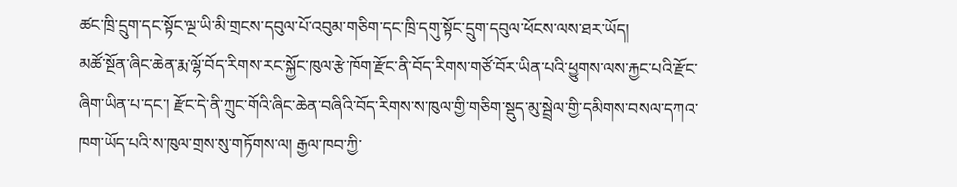ཚང་ཁྲི་དྲུག་དང་སྟོང་ལྔ་ཡི་མི་གྲངས་དབུལ་པོ་འབུམ་གཅིག་དང་ཁྲི་དགུ་སྟོང་དྲུག་དབུལ་ཕོངས་ལས་ཐར་ཡོད།
མཚོ་སྔོན་ཞིང་ཆེན་རྨ་ལྷོ་བོད་རིགས་རང་སྐྱོང་ཁུལ་རྩེ་ཁོག་རྫོང་ནི་བོད་རིགས་གཙོ་བོར་ཡིན་པའི་ཕྱུགས་ལས་རྐྱང་པའི་རྫོང་ཞིག་ཡིན་པ་དང་། རྫོང་དེ་ནི་ཀྲུང་གོའི་ཞིང་ཆེན་བཞིའི་བོད་རིགས་ས་ཁུལ་གྱི་གཅིག་སྡུད་མུ་སྦྲེལ་གྱི་དམིགས་བསལ་དཀའ་ཁག་ཡོད་པའི་ས་ཁུལ་གྲས་སུ་གཏོགས་ལ། རྒྱལ་ཁབ་ཀྱི་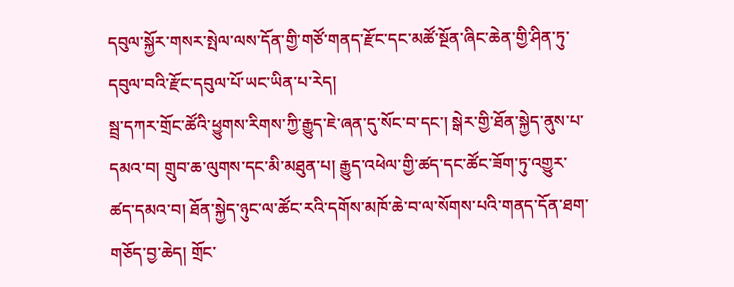དབུལ་སྐྱོར་གསར་སྤེལ་ལས་དོན་གྱི་གཙོ་གནད་རྫོང་དང་མཚོ་སྔོན་ཞིང་ཆེན་གྱི་ཤིན་ཏུ་དབུལ་བའི་རྫོང་དབུལ་པོ་ཡང་ཡིན་པ་རེད།
སྦྲ་དཀར་གྲོང་ཚོའི་ཕྱུགས་རིགས་ཀྱི་རྒྱུད་ཇེ་ཞན་དུ་སོང་བ་དང་། སྒེར་གྱི་ཐོན་སྐྱེད་ནུས་པ་དམའ་བ། གྲུབ་ཆ་ལུགས་དང་མི་མཐུན་པ། རྒྱུད་འཕེལ་གྱི་ཚད་དང་ཚོང་ཟོག་ཏུ་འགྱུར་ཚད་དམའ་བ། ཐོན་སྐྱེད་ཉུང་ལ་ཚོང་རའི་དགོས་མཁོ་ཆེ་བ་ལ་སོགས་པའི་གནད་དོན་ཐག་གཅོད་བྱ་ཆེད། གྲོང་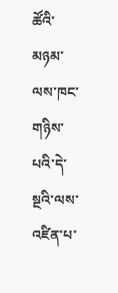ཚོའི་མཉམ་ལས་ཁང་གཉིས་པའི་དེ་སྔའི་ལས་འཛིན་པ་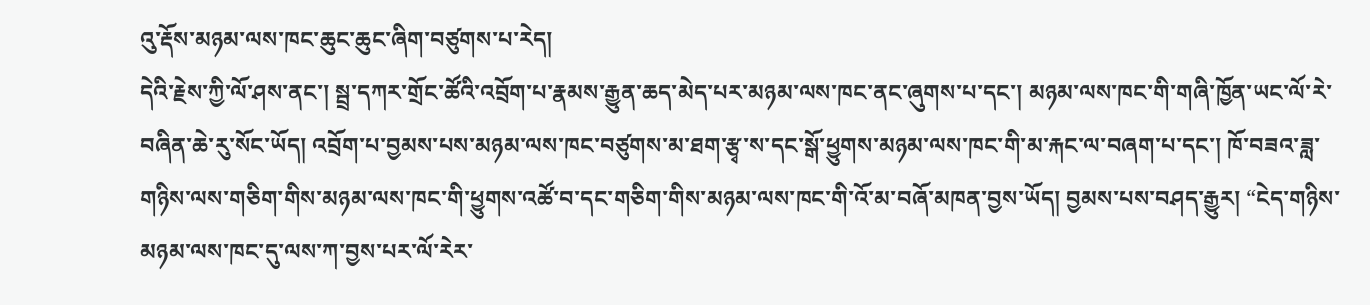འུ་རྡོས་མཉམ་ལས་ཁང་ཆུང་ཆུང་ཞིག་བཙུགས་པ་རེད།
དེའི་རྗེས་ཀྱི་ལོ་ཤས་ནང་། སྦྲ་དཀར་གྲོང་ཚོའི་འབྲོག་པ་རྣམས་རྒྱུན་ཆད་མེད་པར་མཉམ་ལས་ཁང་ནང་ཞུགས་པ་དང་། མཉམ་ལས་ཁང་གི་གཞི་ཁྱོན་ཡང་ལོ་རེ་བཞིན་ཆེ་རུ་སོང་ཡོད། འབྲོག་པ་བྱམས་པས་མཉམ་ལས་ཁང་བཙུགས་མ་ཐག་རྩྭ་ས་དང་སྒོ་ཕྱུགས་མཉམ་ལས་ཁང་གི་མ་རྐང་ལ་བཞག་པ་དང་། ཁོ་བཟའ་ཟླ་གཉིས་ལས་གཅིག་གིས་མཉམ་ལས་ཁང་གི་ཕྱུགས་འཚོ་བ་དང་གཅིག་གིས་མཉམ་ལས་ཁང་གི་འོ་མ་བཞོ་མཁན་བྱས་ཡོད། བྱམས་པས་བཤད་རྒྱུར། “ངེད་གཉིས་མཉམ་ལས་ཁང་དུ་ལས་ཀ་བྱས་པར་ལོ་རེར་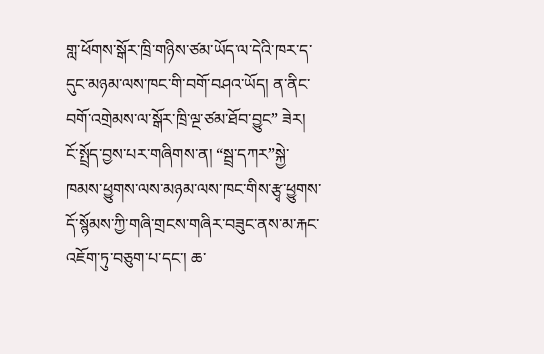གླ་ཕོགས་སྒོར་ཁྲི་གཉིས་ཙམ་ཡོད་ལ་དེའི་ཁར་ད་དུང་མཉམ་ལས་ཁང་གི་བགོ་བཤའ་ཡོད། ན་ནིང་བགོ་འགྲེམས་ལ་སྒོར་ཁྲི་ལྔ་ཙམ་ཐོབ་བྱུང” ཟེར།
ངོ་སྤྲོད་བྱས་པར་གཞིགས་ན། “སྦྲ་དཀར”སྐྱེ་ཁམས་ཕྱུགས་ལས་མཉམ་ལས་ཁང་གིས་རྩྭ་ཕྱུགས་དོ་སྙོམས་ཀྱི་གཞི་གྲངས་གཞིར་བཟུང་ནས་མ་རྐང་འཇོག་ཏུ་བཅུག་པ་དང་། ཆ་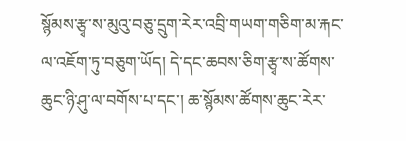སྙོམས་རྩྭ་ས་མུའུ་བཅུ་དྲུག་རེར་འབྲི་གཡག་གཅིག་མ་རྐང་ལ་འཇོག་ཏུ་བཅུག་ཡོད། དེ་དང་ཆབས་ཅིག་རྩྭ་ས་ཚོགས་ཆུང་ཉི་ཤུ་ལ་བགོས་པ་དང་། ཆ་སྙོམས་ཚོགས་ཆུང་རེར་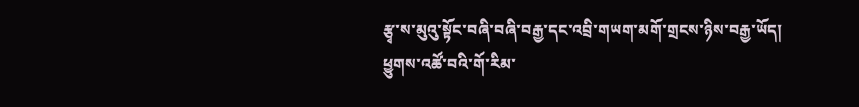རྩྭ་ས་མུའུ་སྟོང་བཞི་བཞི་བརྒྱ་དང་འབྲི་གཡག་མགོ་གྲངས་ཉིས་བརྒྱ་ཡོད། ཕྱུགས་འཚོ་བའི་གོ་རིམ་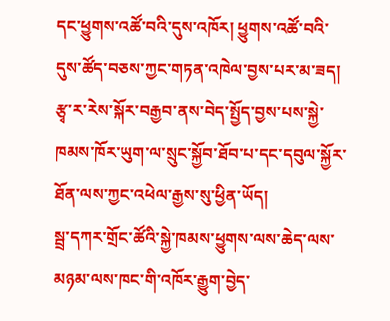དང་ཕྱུགས་འཚོ་བའི་དུས་འཁོར། ཕྱུགས་འཚོ་བའི་དུས་ཚོད་བཅས་ཀྱང་གཏན་འཁེལ་བྱས་པར་མ་ཟད། རྩྭ་ར་རེས་སྐོར་བརྒྱབ་ནས་བེད་སྤྱོད་བྱས་པས་སྐྱེ་ཁམས་ཁོར་ཡུག་ལ་སྲུང་སྐྱོབ་ཐོབ་པ་དང་དབུལ་སྐྱོར་ཐོན་ལས་ཀྱང་འཕེལ་རྒྱས་སུ་ཕྱིན་ཡོད།
སྦྲ་དཀར་གྲོང་ཚོའི་སྐྱེ་ཁམས་ཕྱུགས་ལས་ཆེད་ལས་མཉམ་ལས་ཁང་གི་འཁོར་རྒྱུག་བྱེད་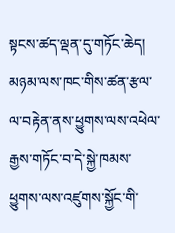སྟངས་ཚད་ལྡན་དུ་གཏོང་ཆེད། མཉམ་ལས་ཁང་གིས་ཚན་རྩལ་ལ་བརྟེན་ནས་ཕྱུགས་ལས་འཕེལ་རྒྱས་གཏོང་བ་དེ་སྐྱེ་ཁམས་ཕྱུགས་ལས་འཛུགས་སྐྱོང་གི་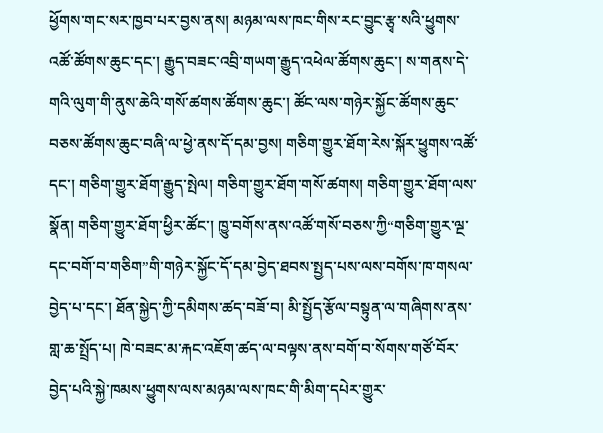ཕྱོགས་གང་སར་ཁྱབ་པར་བྱས་ནས། མཉམ་ལས་ཁང་གིས་རང་བྱུང་རྩྭ་སའི་ཕྱུགས་འཚོ་ཚོགས་ཆུང་དང་། རྒྱུད་བཟང་འབྲི་གཡག་རྒྱུད་འཕེལ་ཚོགས་ཆུང་། ས་གནས་དེ་གའི་ལུག་གི་ནུས་ཆེའི་གསོ་ཚགས་ཚོགས་ཆུང་། ཚོང་ལས་གཉེར་སྐྱོང་ཚོགས་ཆུང་བཅས་ཚོགས་ཆུང་བཞི་ལ་ཕྱེ་ནས་དོ་དམ་བྱས། གཅིག་གྱུར་ཐོག་རེས་སྐོར་ཕྱུགས་འཚོ་དང་། གཅིག་གྱུར་ཐོག་རྒྱུད་སྤེལ། གཅིག་གྱུར་ཐོག་གསོ་ཚགས། གཅིག་གྱུར་ཐོག་ལས་སྣོན། གཅིག་གྱུར་ཐོག་ཕྱིར་ཚོང་། ཁྱུ་བགོས་ནས་འཚོ་གསོ་བཅས་ཀྱི“གཅིག་གྱུར་ལྔ་དང་བགོ་བ་གཅིག”གི་གཉེར་སྐྱོང་དོ་དམ་བྱེད་ཐབས་སྤྱད་པས་ལས་བགོས་ཁ་གསལ་བྱེད་པ་དང་། ཐོན་སྐྱེད་ཀྱི་དམིགས་ཚད་བཟོ་བ། མི་སྤྱོད་རྩོལ་བསྟུན་ལ་གཞིགས་ནས་གླ་ཆ་སྤྲོད་པ། ཁེ་བཟང་མ་རྐང་འཇོག་ཚད་ལ་བལྟས་ནས་བགོ་བ་སོགས་གཙོ་བོར་བྱེད་པའི་སྐྱེ་ཁམས་ཕྱུགས་ལས་མཉམ་ལས་ཁང་གི་མིག་དཔེར་གྱུར་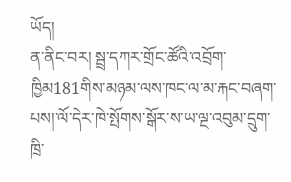ཡོད།
ན་ནིང་བར། སྦྲ་དཀར་གྲོང་ཚོའི་འབྲོག་ཁྱིམ181གིས་མཉམ་ལས་ཁང་ལ་མ་རྐང་བཞག་པས།་ལོ་དེར་ཁེ་སྤོགས་སྒོར་ས་ཡ་ལྔ་འབུམ་དྲུག་ཁྲི་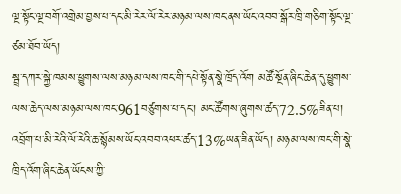ལྔ་སྟོང་ལྔ་བགོ་འགྲེམ་བྱས་པ་དང་མི་རེར་ལོ་རེར་མཉམ་ལས་ཁང་ནས་ཡོང་འབབ་སྒོར་ཁྲི་གཅིག་སྟོང་ལྔ་ཙམ་ཐོབ་ཡོད།
སྦྲ་དཀར་སྐྱེ་ཁམས་ཕྱུགས་ལས་མཉམ་ལས་ཁང་གི་དཔེ་སྟོན་སྣེ་ཁྲོད་འོག མཚོ་སྔོན་ཞིང་ཆེན་དུ་ཕྱུགས་ལས་ཆེད་ལས་མཉམ་ལས་ཁང་961བཙུགས་པ་དང་། མང་ཚོགས་ཞུགས་ཚད་72.5%ཟིན་པ། འབྲོག་པ་མི་རེའི་ལོ་རེའི་ཆ་སྙོམས་ཡོང་འབབ་འཕར་ཚད་13%ཡན་ཟིན་ཡོད། མཉམ་ལས་ཁང་གི་སྣེ་ཁྲིད་འོག་ཞིང་ཆེན་ཡོངས་ཀྱི་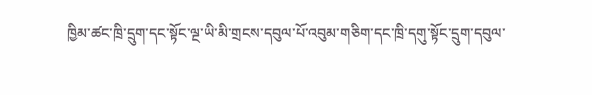ཁྱིམ་ཚང་ཁྲི་དྲུག་དང་སྟོང་ལྔ་ཡི་མི་གྲངས་དབུལ་པོ་འབུམ་གཅིག་དང་ཁྲི་དགུ་སྟོང་དྲུག་དབུལ་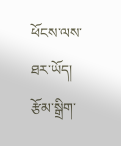ཕོངས་ལས་ཐར་ཡོད།
རྩོམ་སྒྲིག་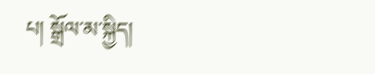པ། སྒྲོལ་མ་སྐྱིད།